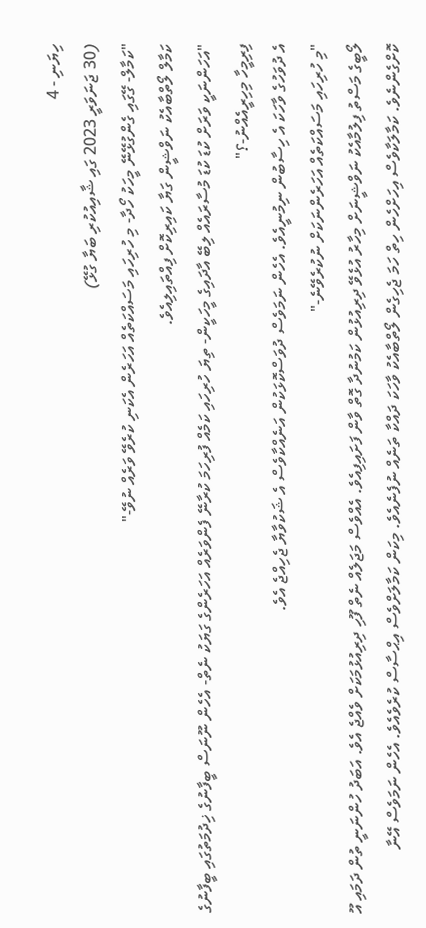ހިޔަނި - 4
(30 ޖަނަވަރީ 2023 ގައި ޝާއިއުކުރި ބަޔާ ގުޅޭ)
"ކަމާލް- ގޭގައި ގެންގުޅޭނޭ މީހަކު ހޯދާ- މި ހުރިހައި މަސައްކަތެއް އަހަރެން އެކަނި ކުރެވޭ ވަރެއް ނުވޭ-"
ކަމާލް ލޯތްބާއެކު ނަވްޝީން ގަޔާ ކައިރިކޮށް ފިއްތައިލިއެވެ.
"އަހަންނަކީ ވަރަށް ކުޑަ ކުޑަ މުސާރައެއް ލިބޭ އާދައިގެ މީހަކީން- ތިޔަ ހުރިހައި ކަމެއް ފުރިހަމަ ކުރާނޭ ފެންވަރެއް އަހަރެންގެ ގަޔަކު ނެތް- އެހެން ނޫނަސް ބީފާނުގެ ޚިދުމަތުގައި ބީފާނުގެ ފިރިމީހާ މިހިރީއެއްނު-؟"
އެ ދުވަހުގެ ވާހަކަ އެ ހިސާބުން ނިމުނީއެވެ. އެހެން ނަމަވެސް ދުވަސްކޮޅަކުން އަނެއްކާވެސް އެ ޝަކުވާޔާ ޖެހިއްޖެ އެވެ.
"މި ހުރިހައި މަސައްކަތެއް އަހަރެންނަކަށް ނުކުރެވޭނެ-"
ލޯބީގެ މަސްތު ފިލުމާއެކު ނަވްޝީނަށް މިހާރު އުޅެވޭ ދިރިއުޅުން ކަމުނުދާ ގޮތް ވާން ފަށައިފިއެވެ. އެއްވެސް މަޖަލެއް ނެތް ފޫހި ދިރިއުޅުމަކަށް ވެއްޖެ އެވެ. އަބަދު ހުންނަނީ ތުން ދަމައި އޫ ކޮށްގެންނެވެ. ކަމާލަކާވެސް އިހަށްހެން ހިތް ހަމަ ޖެހިގެން ލޯތްބާއެކު ވާހަކަ ދައްކާ ތަނެއް ނުފެނެއެވެ. މިކަން ކަމާލަށްވެސް އިޙްސާސް ކުރެވެއެވެ. އެހެން ނަމަވެސް އޭނާ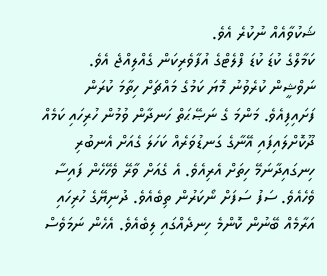ޝަކުވާއެއް ނުކުރެ އެވެ.
ކަމާލްގެ ކުޑަ ކުޑަ ފްލެޓްގެ އުފާވެރިކަން ގެއްލިއްޖެ އެވެ. ނަވްޝީން ކުރެވުނު މޮޔަ ކަމުގެ މައްޗަށް ހިތާމަ ކުރަން ފަށައިފިއެވެ. މަންމަ ގެ ނަޞޭޙަތް ހަނދާން ވުމުން ހުރިހައި ކަމެއް ދޫކޮށްލައިފައި އޭނާގެ ގަނޑުވަރެއް ކަހަލަ ގެއަށް އެނބުރި ހިނގައިދާނަމޭ ހިތަށް އެރިއެވެ. އެ ގެއަށް ވާރޭ ވެހޭހެން ފައިސާ ވެހެއެވެ. ސަފު ސަފަށް ނޯކަރުން ތިބެއެވެ. ދުނިޔޭގެ ހުރިހައި އަރާމެއް ބޭނުން ކޮންމެ ހިނދެއްގައި ލިބެއެވެ. އެހެން ނަމަވެސް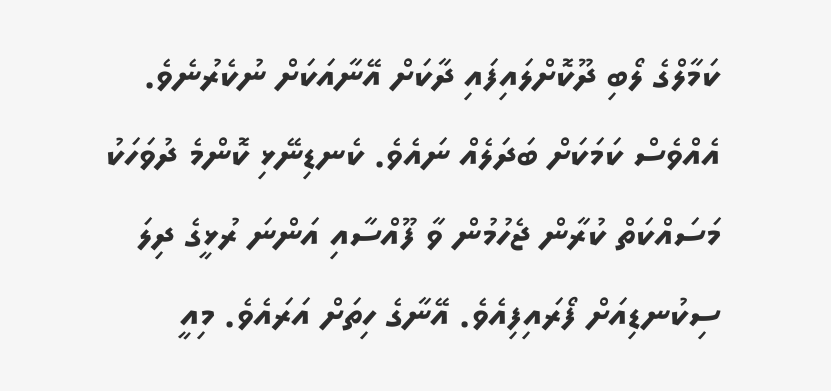ކަމާލްގެ ލޯބި ދޫކޮށްލައިފައި ދާކަށް އޭނާއަކަށް ނުކެރުނެވެ.
އެއްވެސް ކަމަކަށް ބަދަލެއް ނައެވެ. ކެނޑިނޭޅި ކޮންމެ ދުވަހަކު މަސައްކަތް ކުރާން ޖެހުމުން ވާ ފޫއްސާއި އަންނަ ރުޅީގެ ދިލަ ސިކުނޑިއަށް ފޯރައިފިއެވެ. އޭނާގެ ހިތަށް އަރައެވެ. މިއީ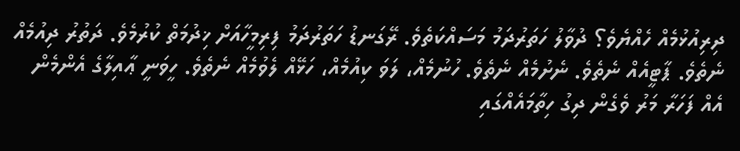ދިރިއުޅުމެއް ހެއްޔެވެ؟ ދުވާލު ހަތަރުދަމު މަސައްކަތެވެ. ރޭގަނޑު ހަތަރުދަމު ފިރިމީހާއަށް ޚިދުމަތް ކުރުމެވެ. ދަތުރު ދިއުމެއް ނެތެވެ. ޕާޓީއެއް ނެތެވެ. ނެށުމެއް ނެތެވެ. ހުނުމެއް، ލަވަ ކިއުމެއް، ހަޅޭއް ލެވުމެއް ނެތެވެ. ހީވަނީ ޢާއިލާގެ އެންމެން އެއް ފަހަރާ މަރު ވެގެން ދިގު ހިތާމައެއްގައި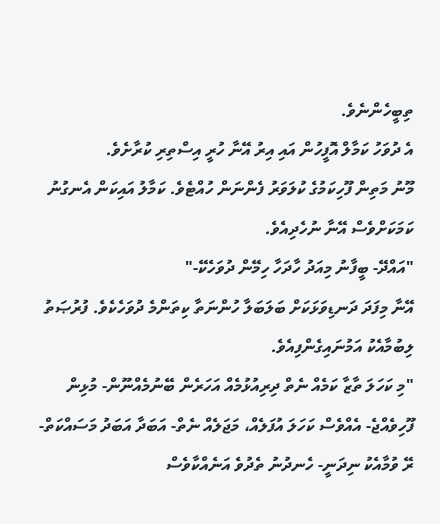ތިބީހެންނެވެ.
އެ ދުވަހު ކަމާލް އޮފީހުން އައި އިރު އޭނާ ހުރީ އިސްތިރި ކުރާށެވެ.
މޫނު މަތިން ފޫހިކަމުގެ ކުލަވަރު ފެންނަން ހުއްޓެވެ. ކަމާލު އައިކަން އެނގުނު ކަމަކަށްވެސް އޭނާ ނުހެދިއެވެ.
"އައްދޭ- ބީފާނު މިއަދު ހާދަހާ ހިމޭން ދުވަހެކޭ-"
އޭނާ މިފަދަ ދަނޑިވަޅަކަށް ބަލަބަލާ ހުންނަތާ ކިތަންމެ ދުވަހެކެވެ. ފުރުޞަތު ލިބުމާއެކު އަމުނައިގެންފިއެވެ.
"މި ކަހަލަ ތާޒާ ކަމެއް ނެތް ދިރިއުޅުމެއް އަހަރެން ބޭނުމެއްނޫން- މުޅިން ފޫހިވެއްޖެ- އެއްވެސް ކަހަލަ އުފަލެއް، މަޖަލެއް ނެތް- އަބަދާ އަބަދު މަސައްކަތް- ރޭ ވުމާއެކު ނިދަނީ- ހެނދުނު ތެދުވެ އަނެއްކާވެސް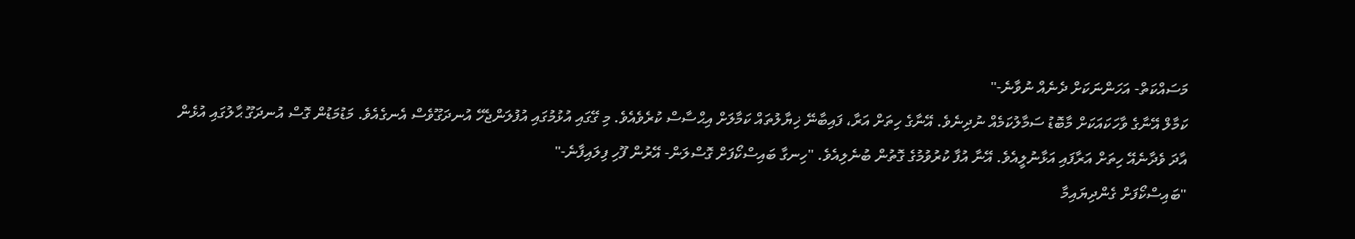މަސައްކަތް- އަހަންނަކަށް ދެނެއް ނުވާނެ-"
ކަމާލް އޭނާގެ ވާހަކައަކަށް މާބޮޑު ސަމާލުކަމެއް ނުދިނެވެ. އޭނާގެ ހިތަށް އަރާ، ފައިބާނޭ ޚިޔާލުތައް ކަމާލަށް އިޙްސާސް ކުރެވެއެވެ. މި ގޭގައި އުޅުމުގައި އުފުލަންޖެހޭ އުނދަގޫވެސް އެނގެއެވެ. މަޑުމަޑުން ގޮސް އުނދަގޫ ޙާލުގައި އުޅެން އާދަ ވެދާނެއޭ ހިތަށް އަރާފައި އަޅާނުލީއެވެ. އޭނާ އުފާ ކުރުވުމުގެ ގޮތުން ބުނެލިއެވެ. "ހިނގާ ބައިސްކޯފަށް ގޮސްލަން- އޭރުން ފޫހި ފިލައިފާނެ-"
"ބައިސްކޯފަށް ގެންދިޔައިމާ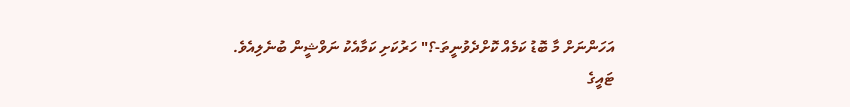އަހަންނަށް މާ ބޮޑު ކަމެއް ކޮށްދެވުނީތަ-؟" ހަރުކަށި ކަމާއެކު ނަވްޝީން ބުނެލިއެވެ.
ޓައީގެ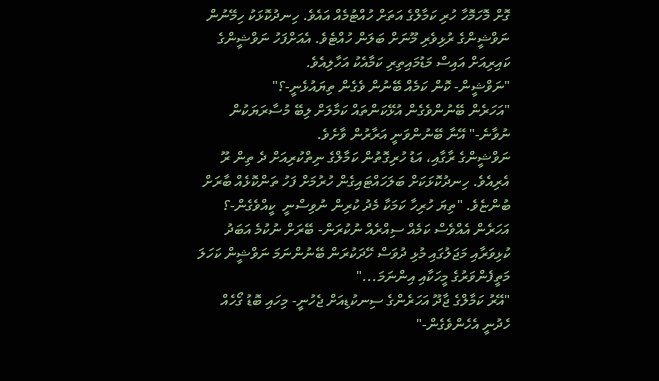ގޮށް މޮހަމޮހާ ހުރި ކަމާލްގެ އަތަށް ހުއްޓުމެއް އައެވެ. ހިނދުކޮޅަކު ހިމޭނުން ނަވްޝީންގެ ރުޅިވެރި މޫނަށް ބަލަން ހުއްޓެވެ. އެއަށްފަހު ނަވްޝީންގެ ކައިރިއަށް އައިސް މަޑުމައިތިރި ކަމާއެކު އަހާލިއެވެ.
"ނަވްޝީން- ކޮން ކަމެއް ބޭނުން ވެގެން ތިޔައުޅެނީ-؟"
"އަހަރެން ބޭނުންވެގެން އުޅޭކަންތައް ކަމާލަށް ލިބޭ މުސާރަޔަކުން ނުވާނެ-" އޭނާ ބޭނުންވަނީ އަރާރުން ވާށެވެ.
ނަވްޝީންގެ ރާގާއި، އަޑު ހުރިގޮތުން ކަމާލްގެ ނިތްކުރިއަށް ދެ ތިން ރޫ އެރިއެވެ. ހިނދުކޮޅަކަށް ބަލަހައްޓައިގެން ހުރުމަށް ފަހު ތަންކޮޅެއް ބާރަށް ބުންޏެވެ. "ތިޔަ ހުރިހާ ކަމަކާ މެދު ކުރިން ނުވިސްނީ  ކީއްވެގެން-؟ އަހަރެން އެއްވެސް ކަމެއް ސިއްރެއް ނުކުރަން- ބޭރަށް ނުކުމެ އަބަދު ކުޅިވަރާއި މަޖަލުގައި މުޅި ދުވަސް ހޭދަކުރަން ބޭނުންނަމަ ނަވްޝީން ކަހަލަ މަތީފެންވަރުގެ މީހަކާއި އިންނަމަ..."
"އޭރު ކަމާލްގެ ޖާދޫ އަހަރެންގެ ސިނކުޑިއަށް ޖެހުނީ- މިހައި ބޮޑު ގޯހެއް ހެދުނީ އެހެންވެގެން-"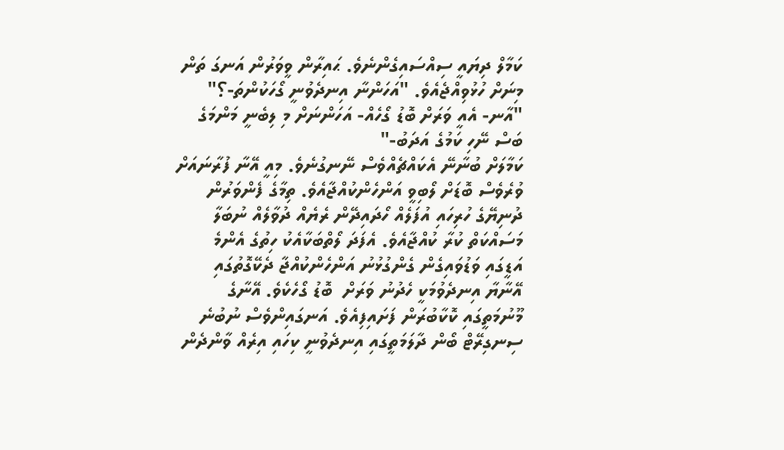ކަމާލް ދިޔައީ ސިއްސައިގެންނެވެ. ޙައިރާން ވީވަރުން އަނގަ ތަން މިނަށް ހުޅުވިއްޖެއެވެ. "އަހަންނާ އިނދެވުނީ ގޯހަކުންތަ-؟"
"އާނ- އެއީ ވަރަށް ބޮޑު ގޯހެއް- އަހަންނަށް މި ލިބެނީ މަންމަގެ ބަސް ނޭހި ކަމުގެ އަދަބު-"
ކަމާލަށް ބުނާނޭ އެކައްޗެއްވެސް ނޭނގުނެވެ. މިއީ އޭނާ ފުރާނައަށް ވުރެވެސް ބޮޑަށް ލޯބިވީ އަންހެންކުއްޖާއެވެ. ތިމާގެ ފެންވަރުން ދުނިޔޭގެ ހުރިހައި އުފަލެއް ހޯދައިދޭން ރެޔެއް ދުވާލެއް ނުބަލާ މަސައްކަތް ކުރާ ކުއްޖާއެވެ. އެފަދަ ލޯތްބަކާއެކު ހިތުގެ އެންމެ އަޑީގައި ވަޑުވައިގެން ގެންގުޅުނު އަންހެންކުއްޖާ ދެކޭގޮތުގައި އޭނާޔާ އިނދެވުމަކީ ހެދުނު ވަރަށް  ބޮޑު ގޯހެކެވެ. އޭނާގެ މޫނުމަތީގައި ކޮކާބުރަން ފަށައިފިއެވެ. އަނގައިންވެސް ނުބުނެ ސިނގިރޭޓް ބޯން ދާލަމަތީގައި އިނދެވުނީ ކިހައި އިރެއް ވާންދެން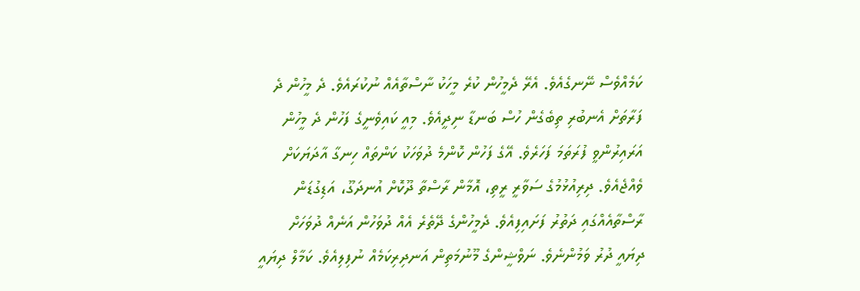ކަމެއްވެސް ނޭނގެއެވެ. އެރޭ ދެމީހުން ކުރެ މީހަކު ނާސްތާއެއް ނުކުރައެވެ. ދެ މީހުން ދެ ފަރާތަށް އެނބުރި ތިބެގެން ހުސް ބަނޑާ ނިދީއެވެ. މިއީ ކައިވެނީގެ ފަހުން ދެ މީހުން އަރައިރުންވީ ފުރަތަމަ ފަހަރެވެ. އޭގެ ފަހުން ކޮންމެ ދުވަހަކު ކަންތައް ހިނގާ އާދަޔަކަށް ވެއްޖެއެވެ. ދިރިއުޅުމުގެ ސަވާރީ ރީތި، އޮމާން ރާސްތާ ދޫކޮށް އުނދަގޫ، އަޑިގުޑަން ރާސްތާއެއްގައި ދަތުރު ފަށައިފިއެވެ. ދެމީހުންގެ ދޭތެރެ އެއް ދުވަހުން އަނެއް ދުވަހަށް ދިޔައީ ދުރު ވަމުންނެވެ. ނަވްޝީންގެ މޫނުމަތިން އަނދިރިކަމެއް ނުފިލިއެވެ. ކަމާލް ދިޔައީ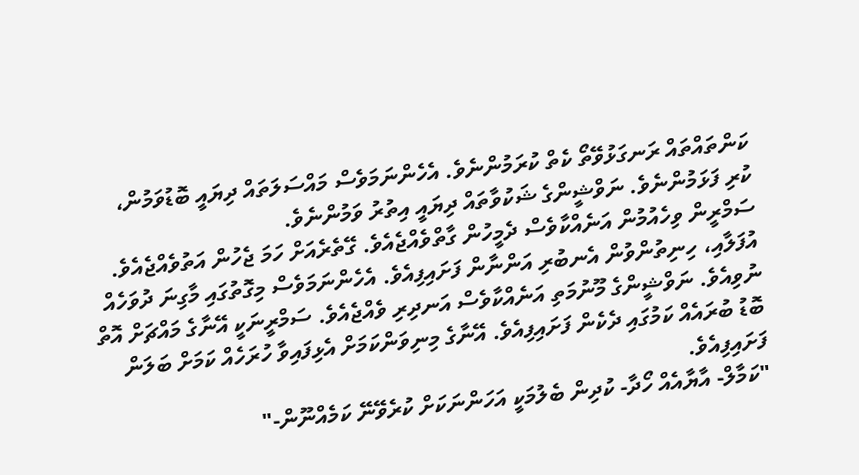ކަންތައްތައް ރަނގަޅުވޭތޯ ކެތް ކުރަމުންނެވެ. އެހެންނަމަވެސް މައްސަލަތައް ދިޔައީ ބޮޑުވަމުން، ކުރި ފަޅަމުންނެވެ. ނަވްޝީންގެ ޝަކުވާތައް ދިޔައީ އިތުރު ވަމުންނެވެ.
ސަމްރީން ވިހެއުމުން އަނެއްކާވެސް ދެމީހުން ގާތްވެއްޖެއެވެ. ގޭތެރެއަށް ހަމަ ޖެހުން އަތުވެއްޖެއެވެ. އުފަލާއި، ހިނިތުންވުން އެނބުރި އަންނާން ފަށައިފިއެވެ. އެހެންނަމަވެސް މިގޮތުގައި މާގިނަ ދުވަހެއް ނުވިއެވެ. ނަވްޝީންގެ މޫނުމަތި އަނެއްކާވެސް އަނދިރި ވެއްޖެއެވެ. ސަމްރީނަކީ އޭނާގެ މައްޗަށް އޮތް ބޮޑު ބުރައެއް ކަމުގައި ދެކެން ފަށައިފިއެވެ. އޭނާގެ މިނިވަންކަމަށް އެޅިފައިވާ ހުރަހެއް ކަމަށް ބަލަން ފަށައިފިއެވެ.
"ކަމާލް- އާޔާއެއް ހޯދާ- ކުދިން ބެލުމަކީ އަހަންނަކަށް ކުރެވޭނޭ ކަމެއްނޫން-"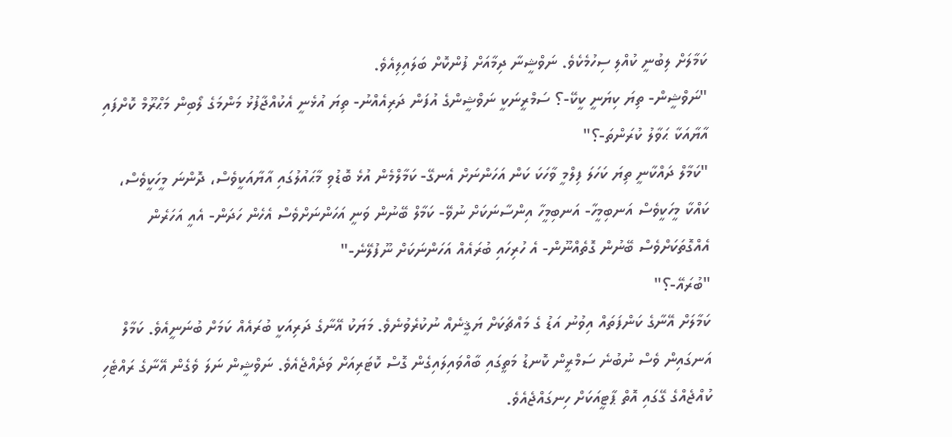ކަމާލަށް ލިބުނީ ކުއްލި ސިހުމެކެވެ. ނަވްޝީނާ ދިމާއަށް ފުންކޮށް ބަލައިލިއެވެ.
"ނަވްޝީން- ތިޔަ ކިޔަނީ ކީކޭ-؟ ސަމްރީނަކީ ނަވްޝީންގެ އުފަން ދަރިއެއްނު- ތިޔަ އުޅެނީ އެކުއްޖާފުޅު މަންމަގެ ލޯބިން މަޙްރޫމް ކޮށްފައި އާޔާއަކާ ޙަވާލު ކުރަންތަ-؟"
"ކަމާލް ދައްކާނީ ތިޔަ ކަހަލަ ފިލްމީ ވާހަކަ ކަން އަހަންނަށް އެނގޭ- ކަމާލްމެން އުޅެ ބޮޑުވި މާޙައުލުގައި އާޔާއަކީވެސް، ދޮންނަ މީހަކީވެސް، ކައްކާ މީހަކީވެސް އަނބިމީހާ- އަނބިމީހާ އިންސާނަކަށް ނުވޭ- ކަމާލް ބޭނުން ވަނީ އަހަންނަށްވެސް އެހެން ހަދަން- އެއީ އަހަރެން އެއްގޮތަކަށްވެސް ބޭނުން ގޮތެއްނޫން- އެ ހުރިހައި ބުރައެއް އަހަންނަކަށް ނޫފުލޭނެ-"
"ބުރައޭ-؟"
ކަމާލަށް އޭނާގެ ކަންފަތައް އިވުނު އަޑު ގެ މައްޗަކަށް ޔަޤީނެއް ނުކުރެވުނެވެ. މަޔަކު އޭނާގެ ދަރިއަކީ ބުރައެއް ކަމަށް ބުނަނީއެވެ. ކަމާލް އަނގައިން ވެސް ނުބުނެ ސަމްރީން ކޮނޑު މަތީގައި ބާއްވައިލައިގެން ގޮސް ކޮޓަރިއަށް ވަދެއްޖެއެވެ. ނަވްޝީން ނަލަ ވެގެން އޭނާގެ ރައްޓެހި ކުއްޖެއްގެ ގޭގައި އޮތް ޕާޓީއަކަށް ހިނގައްޖެއެވެ.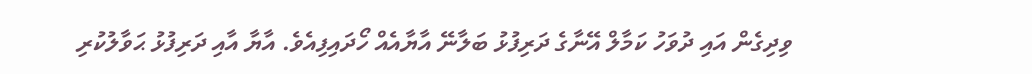ވިދިގެން އައި ދުވަހު ކަމާލް އޭނާގެ ދަރިފުޅު ބަލާނޭ އާޔާއެއް ހޯދައިފިއެވެ. އާޔާ އާއި ދަރިފުޅު ޙަވާލުކުރި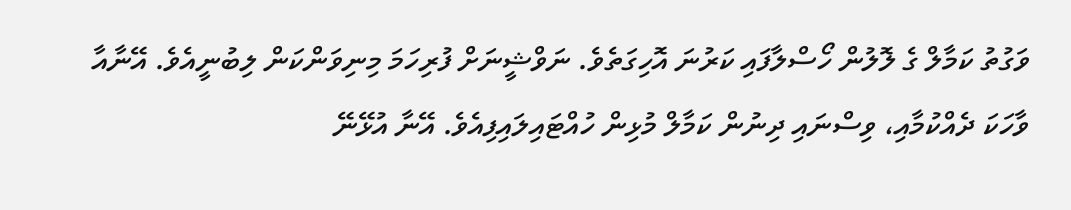ވަގުތު ކަމާލް ގެ ލޮލުން ހޯސްލާފައި ކަރުނަ އޮހިގަތެވެ. ނަވްޝީނަށް ފުރިހަމަ މިނިވަންކަން ލިބުނީއެވެ. އޭނާއާ ވާހަކަ ދެއްކުމާއި، ވިސްނައި ދިނުން ކަމާލް މުޅިން ހުއްޓައިލައިފިއެވެ. އޭނާ އުޅޭނޭ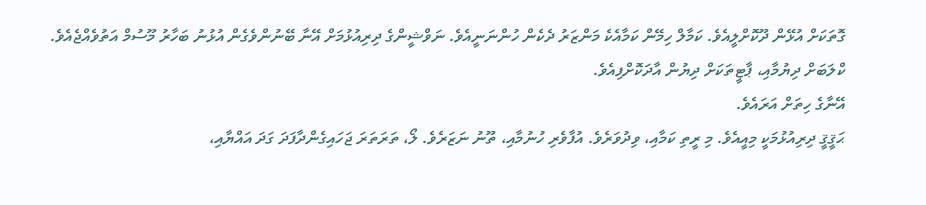ގޮތަކަށް އުޅޭން ދޫކޮށްލީއެވެ. ކަމާލް ހިމޭން ކަމާއެކެ މަންޒަރު ދެކެން ހުންނަނީއެވެ. ނަވްޝީންގެ ދިރިއުޅުމަށް އޭނާ ބޭނުންވެގެން އުޅުނު ބަހާރު މޫސުމް އަތުވެއްޖެއެވެ. ކްލަބަށް ދިޔުމާއި، ޕާޓީތަކަށް ދިޔުން އާދަކޮށްފިއެވެ.
އޭނާގެ ހިތަށް އަރައެވެ.
ޙަޤީޤީ ދިރިއުޅުމަކީ މިއީއެވެ. މި ރީތި ކަމާއި، ވިދުވަރެވެ. އުފާވެރި ހުނުމާއި، ތޫނު ނަޒަރެވެ. ލޯ، ތަރަތަރަ ޖަހައިގެންދާފަދަ ގަދަ އައްޔާއި،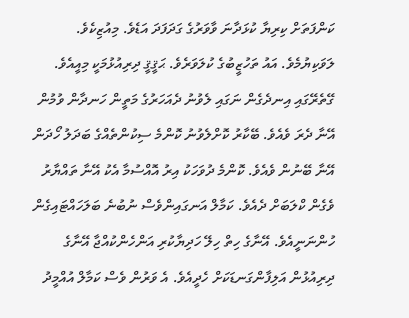ކަންފަތަށް ކިރިޔާ ކުޅަދާނަ ވާވަރުގެ ގަދަފަދަ އަޑެވެ. މިއުޒިކެވެ. ލަވަކިޔުމެވެ. އައު ތަހުޒީބުގެ ކުލަވަރެވެ. ޙަޤީޤީ ދިރިއުޅުމަކީ މިއީއެވެ.
ގޭތެރޭގައި އިނދެގެން ނަގައި ލެވުނު ދެއަހަރުގެ މަތީން ހަނދާން ވުމުން އޭނާ ދެރަ ވެއެވެ. ބޭކާރު ކޮށްލެވުނު ކޮންމެ ސިކުންތެއްގެ ބަދަލު ހޯދަން އޭނާ ބޭނުން ވެއެވެ. ކޮންމެ ދުވަހަކު އިރު އޮއްސުމާ އެކު އޭނާ ތައްޔާރު ވެގެން ކްލަބަށް ދެއެވެ. ކަމާލް އަނގައިންވެސް ނުބުނެ ބަލަހައްޓައިގެން ހުންނަނީއެވެ. އޭނާގެ ހިތް ހިލޭ ހަދިޔާކުރި އަންހެންކުއްޖާ އޭނާގެ ދިރިއުޅުން އަލިފާންގަނޑަކަށް ހެދީއެވެ. އެ ވަރުން ވެސް ކަމާލް އުއްމީދު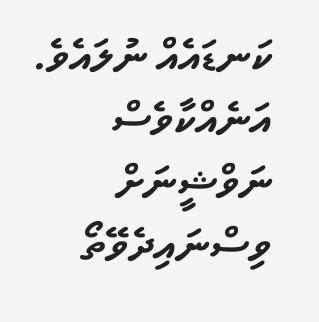ކަނޑައެއް ނުލައެވެ. އަނެއްކާވެސް ނަވްޝީނަށް ވިސްނައިދެވޭތޯ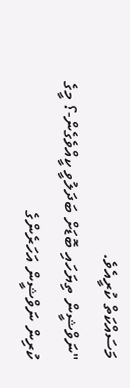މަސައްކަތް ކުރީއެވެ.
"ނަވްޝީން ތިޔަހައި ބޮޑަށް ބަދަލުވީ ކީއްވެގެން-؟ މީގެ ކުރިން ނަވްޝީން އަހަރެންގެ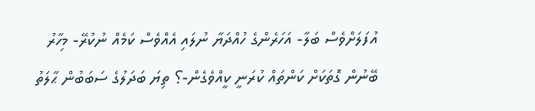އުފަލަށްވެސް ބަލާ- އަހަރެންގެ ހުއްދަޔާ ނުލައި އެއްވެސް ކަމެއް ނުކުރޭ- މިހާރު ބޭނުން ގޮތަކަށް ކަންތައް ކުރަނީ ކީއްވެގެން-؟ ތިޔަ ބަދަލުގެ ސަބަބުން ޙާލަތު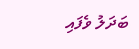ބަދަލު ވެފައި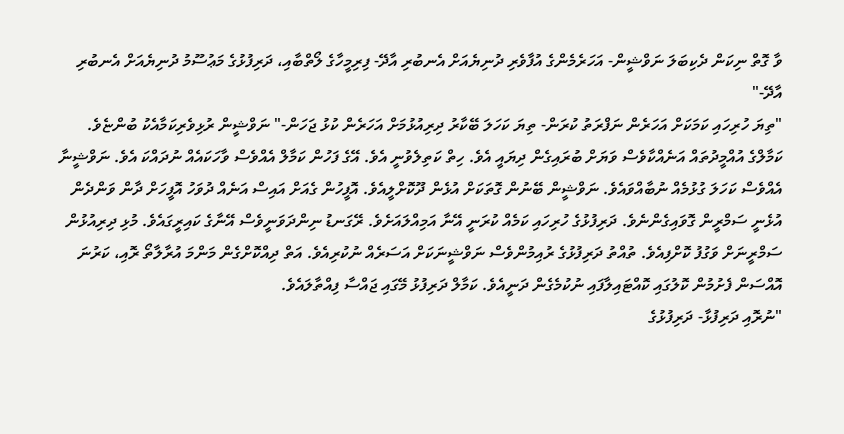ވާ ގޮތް ނިކަން ދެކިބަލަ ނަވްޝީން- އަހަރެމެންގެ އުފާވެރި ދުނިޔެއަށް އެނބުރި އާދޭ- ފިރިމީހާގެ ލޯތްބާއި، ދަރިފުޅުގެ މަޢުސޫމު ދުނިޔެއަށް އެނބުރި އާދޭ-"
"ތިޔަ ހުރިހައި ކަމަކަށް އަހަރެން ނަފްރަތު ކުރަން- ތިޔަ ކަހަލަ ބޭކާރު ދިރިއުޅުމަށް އަހަރެން ކުޅު ޖަހަން-" ނަވްޝީން ރުޅިވެރިކަމާއެކު ބުންޏެވެ.
ކަމާލްގެ އުއްމީދުތައް އަނެއްކާވެސް ވަޔަށް ބުރައިގެން ދިޔައީ އެވެ. ހިތް ކަތިލެވުނީ އެވެ. އޭގެ ފަހުން ކަމާލް އެއްވެސް ވާހަކައެއް ނުދައްކަ އެވެ. ނަވްޝީނާ އެއްވެސް ކަހަލަ ގުޅުމެއް ނުބާއްވައެވެ. ނަވްޝީން ބޭނުން ގޮތަކަށް އުޅެން ދޫކޮށްލީއެވެ. އޮފީހުން ގެއަށް އައިސް އަނެއް ދުވަހު އޮފީހަށް ދާން ވަންދެން އުޅެނީ ސަމްރީން ގޮވައިގެންނެވެ. ދަރިފުޅުގެ ހުރިހައި ކަމެއް ކުރަނީ އޭނާ އަމިއްލައަށެވެ. ރޭގަނޑު ނިންދަވަނީވެސް އޭނާގެ ކައިރީގައެވެ. މުޅި ދިރިއުޅުން ސަމްރީނަށް ވަގުފު ކޮށްފިއެވެ. ތުއްތު ދަރިފުޅުގެ ރުއިމުންވެސް ނަވްޝީނަކަށް އަސަރެއް ނުކުރިއެވެ. އަތް ދިއްކޮށްގެން މަންމަ އުރާލާތޯ ރޮއި، ކަރުނަ އޮއްސަން ފެށުމުން ކޮލުގައި ކޮއްޓައިލާފައި ނުކުމެގެން ދަނީއެވެ. ކަމާލް ދަރިފުޅު މޭގައި ޖައްސާ ފިއްތާލައެވެ.
"ނުރޮއި ދަރިފުޅާ- ދަރިފުޅުގެ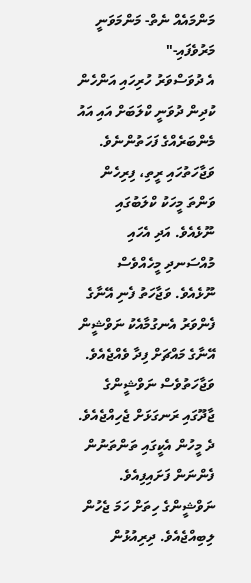މަންމައެއް ނެތް- މަންމަވަނީ މަރުވެފައި-"
އެ ދުވަސްވަރު ހުރިހައި އަންހެން ކުދިން ދުވަނީ ކްލަބަށް އައި އައު މެންބަރެއްގެ ފަހަތުންނެވެ. ވަޖާހަތުހައި ރީތި، ފިރިހެން ވަންތަ މީހަކު ކްލަބުގައި ނޫޅެއެވެ. އަދި އެހައި މުއްސަނދި މީހެއްވެސް  ނޫޅެއެވެ. ވަޖާހަތު ފެނި އޭނާގެ ފެންވަރު އެނގުމާއެކު ނަވްޝީން އޭނާގެ މައްޗަށް ފިދާ ވެއްޖެއެވެ. ވަޖާހަތުވެސް ނަވްޝީންގެ ޖާދޫގައި ރަނގަޅަށް ޖެހިއްޖެއެވެ. ދެ މީހުން އެކީގައި ތަންތަނުން ފެންނަން ފަށައިފިއެވެ. ނަވްޝީންގެ ހިތަށް ހަމަ ޖެހުން ލިބިއްޖެއެވެ. ދިރިއުޅުން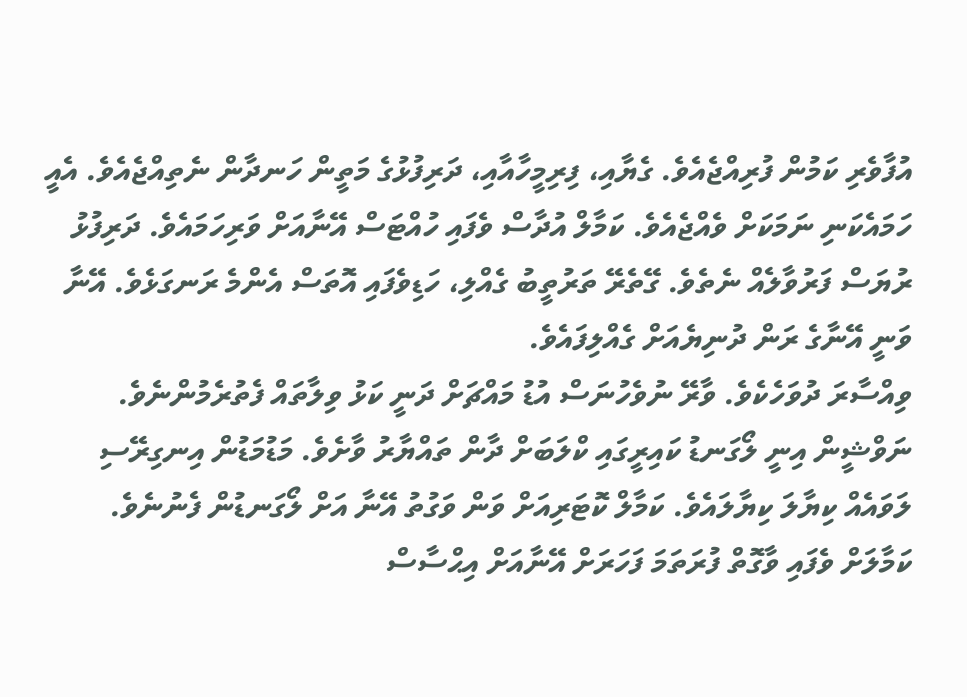އުފާވެރި ކަމުން ފުރިއްޖެއެވެ. ގެޔާއި، ފިރިމީހާއާއި، ދަރިފުޅުގެ މަތީން ހަނދާން ނެތިއްޖެއެވެ. އެއީ ހަމައެކަނި ނަމަކަށް ވެއްޖެއެވެ. ކަމާލް އުދާސް ވެފައި ހުއްޓަސް އޭނާއަށް ވަރިހަމައެވެ. ދަރިފުޅު ރުޔަސް ފަރުވާލެއް ނެތެވެ. ގޭތެރޭ ތަރުތީބު ގެއްލި، ހަޑިވެފައި އޮތަސް އެންމެ ރަނގަޅެވެ. އޭނާ ވަނީ އޭނާގެ ރަން ދުނިޔެއަށް ގެއްލިފައެވެ.
ވިއްސާރަ ދުވަހެކެވެ. ވާރޭ ނުވެހުނަސް އުޑު މައްޗަށް ދަނީ ކަޅު ވިލާތައް ފެތުރެމުންނެވެ. ނަވްޝީން އިނީ ލޯގަނޑު ކައިރީގައި ކްލަބަށް ދާން ތައްޔާރު ވާށެވެ. މަޑުމަޑުން އިނގިރޭސި ލަވައެއް ކިޔާލަ ކިޔާލައެވެ. ކަމާލް ކޮޓަރިއަށް ވަން ވަގުތު އޭނާ އަށް ލޯގަނޑުން ފެނުނެވެ. ކަމާލަށް ވެފައި ވާގޮތް ފުރަތަމަ ފަހަރަށް އޭނާއަށް އިޙްސާސް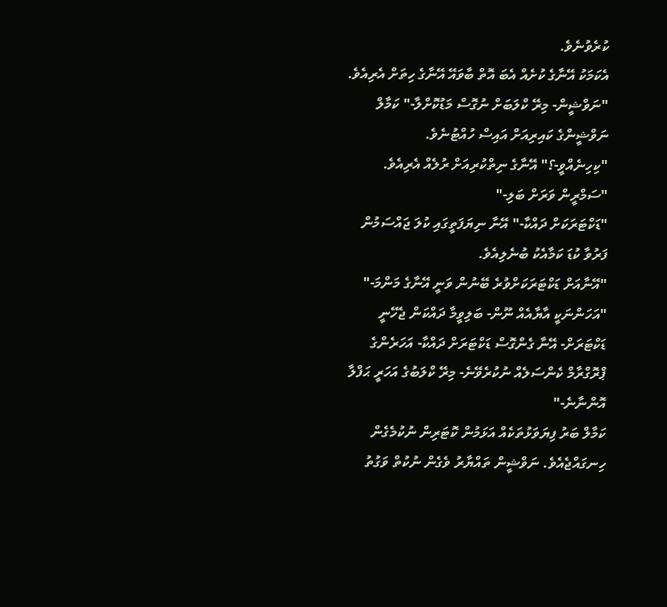ކުރެވުނެވެ.
އެކަމަކު އޭނާގެ ކުށެއް އެބަ އޮތް ބާވައޭ އޭނާގެ ހިތަށް އެރިއެވެ.
"ނަވްޝީން- މިރޭ ކްލަބަށް ނުގޮސް މަޑުކޮށްލާ-" ކަމާލް ނަވްޝީންގެ ކައިރިއަށް އައިސް ހުއްޓުނެވެ.
"ކިހިނެއްވީ-؟" އޭނާގެ ނިތްކުރިއަށް ރުލެއް އެރިއެވެ.
"ސަމްރީން ވަރަށް ބަލި-"
"ޑަކްޓަރަކަށް ދައްކާ-" އޭނާ ނިޔަފަތީގައި ކުލަ ޖައްސަމުން ފަރުވާ ކުޑަ ކަމާއެކު ބުނެލިއެވެ.
"އޭނާއަށް ޑަކްޓަރަކަށްވުރެ ބޭނުން ވަނީ އޭނާގެ މަންމަ-"
"އަހަންނަކީ އާޔާއެއް ނޫން- ބަލިވީމާ ދައްކަން ޖެހޭނީ ޑަކްޓަރަށް- އޭނާ ގެންގޮސް ޑަކްޓަރަށް ދައްކާ- އަހަރެންގެ ޕްރޮގްރާމް ކެންސަލެއް ނުކުރެވޭނެ- މިރޭ ކްލަބުގެ އަހަރީ ޙަފްލާ އޮންނާނެ-"
ކަމާލް ބަރު ފިޔަވަޅުތަކެއް އަޅަމުން ކޮޓަރިން ނުކުމެގެން ހިނގައްޖެއެވެ. ނަވްޝީން ތައްޔާރު ވެގެން ނުކުތް ވަގުތު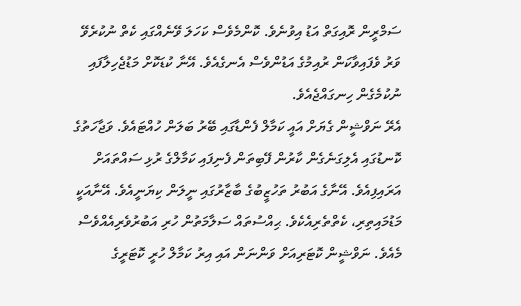ސަމްރީން ރޮއިގަތް އަޑު އިވުނެވެ. ކޮންމެވެސް ކަހަލަ ވޭނެއްގައި ކެތް ނުކުރެވޭ ވަރު ވެފައިވާކަން ރުއިމުގެ އަޑުންވެސް އެނގެއެވެ. އޭނާ ކުޑަކޮށް މަޑުޖެހިލާފައި ނުކުމެގެން ހިނގައްޖެއެވެ.
އެރޭ ނަވްޝީން ގެޔަށް އައީ ކަމާލް ފެންޑާގައި ބޭރު ބަލަން ހުއްޓައެވެ. ވަޖާހަތުގެ ކޮނޑުގައި އެލިގަނެގެން ކާރުން ފޭބިތަން ފެނިފައި ކަމާލްގެ ރުޅި ސައްތައަށް އަރައިފިއެވެ. އޭނާގެ އަބުރު ތަހުޒީބުގެ ބާޒާރުގައި ނީލަން ކިޔަނީއެވެ. އޭނާއަކީ މަޑުމައިތިރި، ކެތްތެރިއެކެވެ. ޙިއްސުތައް ސަލާމަތުން ހުރި އަބުރުވެރިއެއްވެސް މެއެވެ. ނަވްޝީން ކޮޓަރިއަށް ވަންނަން އައި އިރު ކަމާލް ހުރީ ކޮޓަރީގެ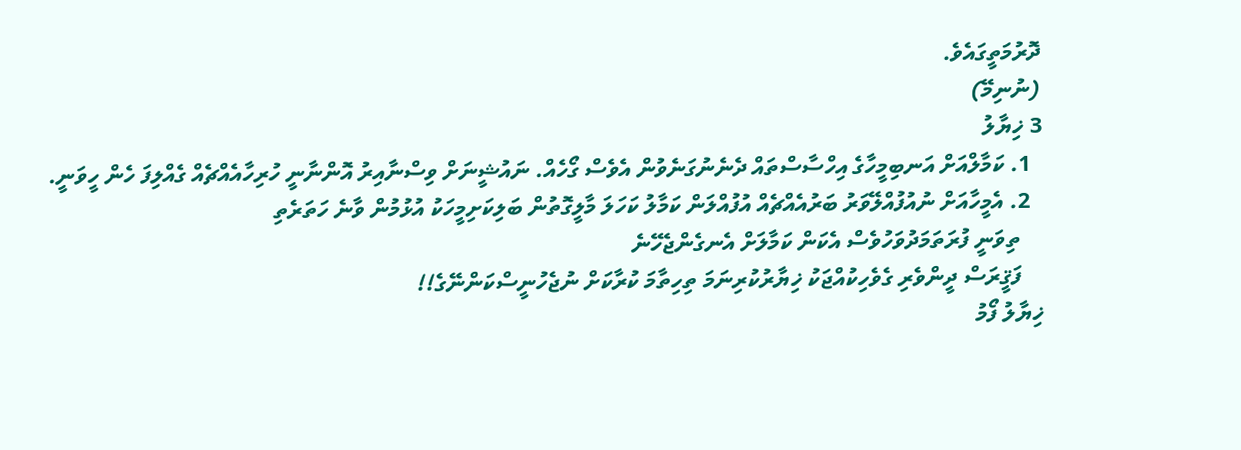ދޮރުމަތީގައެވެ.
(ނުނިމޭ)
3 ޚިޔާލު
  1. ކަމާލްއަށް އަނބިމީހާގެ އިހްސާސްތައް ދެނެނުގަނެވުން އެވެސް ގޯހެއް. ނައުޝީނަށް ވިސްނާއިރު އޮންނާނީ ހުރިހާއެއްޗެއް ގެއްލިފަ ހެން ހީވަނީ.
  2. އެމީހާއަށް ނުއުފުއްލޭވަރު ބަރުއެއްޗެއް އުފުއްލަން ކަމާލު ކަހަލަ މާލީގޮތުން ބަލިކަށިމީހަކު އުޅުމުން ވާނެ ހަތަރެތި
    ތިވަނީ ފުރަތަމަދުވަހުވެސް އެކަން ކަމާލަށް އެނގެންޖެހޭނެ
    ފަޤީރަސް ދީންވެރި ގެވެހިކުއްޖަކު ޚިޔާރުކުރިނަމަ ތިހިތާމަ ކުރާކަށް ނުޖެހުނީސްކަންނޭގެ!!
ޚިޔާލު ފޯމު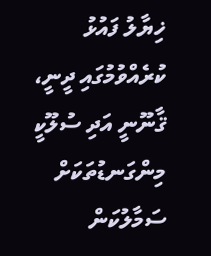ޚިޔާލު ފައުޅު ކުރެއްވުމުގައި ދީނީ، ޤާނޫނީ އަދި ސުލޫކީ މިންގަނޑުތަކަށް ސަމާލުކަން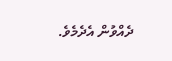ދެއްވުން އެދެމެވެ.